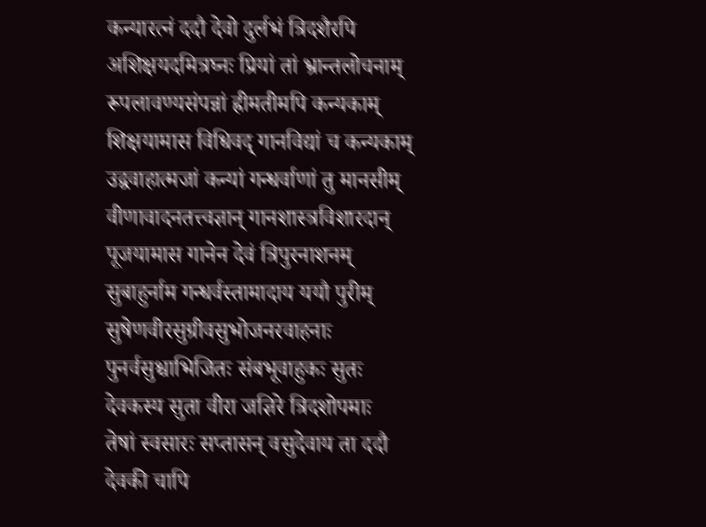कन्यारत्नं ददौ देवो दुर्लभं त्रिदशैरपि
अशिक्षयदमित्रघ्नः प्रियां तां भ्रान्तलोचनाम्
रूपलावण्यसंपन्नां ह्रीमतीमपि कन्यकाम्
शिक्षयामास विधिवद् गानविद्यां च कन्यकाम्
उद्ववाहात्मजां कन्यां गन्धर्वाणां तु मानसीम्
वीणावादनतत्त्वज्ञान् गानशास्त्रविशारदान्
पूजयामास गानेन देवं त्रिपुरनाशनम्
सुबाहुर्नाम गन्धर्वस्तामादाय ययौ पुरीम्
सुषेणवीरसुग्रीवसुभोजनरवाहनाः
पुनर्वसुश्चाभिजितः संबभूवाहुकः सुतः
देवकस्य सुता वीरा जज्ञिरे त्रिदशोपमाः
तेषां स्वसारः सप्तासन् वसुदेवाय ता ददौ
देवकी चापि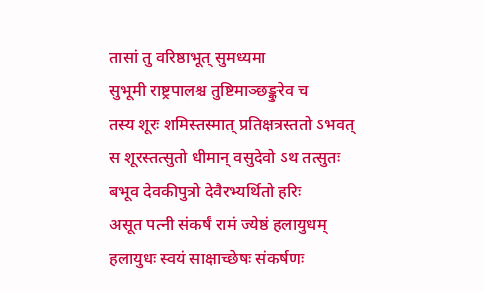तासां तु वरिष्ठाभूत् सुमध्यमा
सुभूमी राष्ट्रपालश्च तुष्टिमाञ्छङ्कुरेव च
तस्य शूरः शमिस्तस्मात् प्रतिक्षत्रस्ततो ऽभवत्
स शूरस्तत्सुतो धीमान् वसुदेवो ऽथ तत्सुतः
बभूव देवकीपुत्रो देवैरभ्यर्थितो हरिः
असूत पत्नी संकर्षं रामं ज्येष्ठं हलायुधम्
हलायुधः स्वयं साक्षाच्छेषः संकर्षणः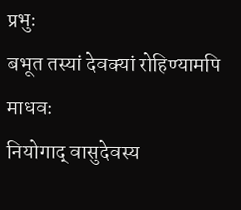प्रभुः
बभूत तस्यां देवक्यां रोहिण्यामपि माधवः
नियोगाद् वासुदेवस्य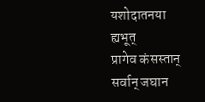यशोदातनया ह्यभूत्
प्रागेव कंसस्तान् सर्वान् जघान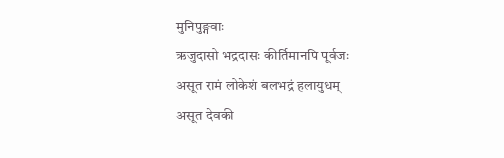मुनिपुङ्गवाः
ऋजुदासो भद्रदासः कीर्तिमानपि पूर्वजः
असूत रामं लोकेशं बलभद्रं हलायुधम्
असूत देवकी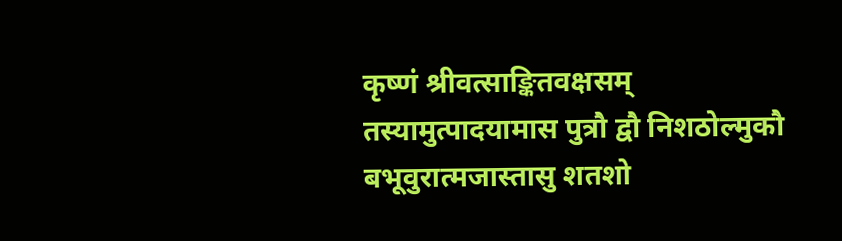कृष्णं श्रीवत्साङ्कितवक्षसम्
तस्यामुत्पादयामास पुत्रौ द्वौ निशठोल्मुकौ
बभूवुरात्मजास्तासु शतशो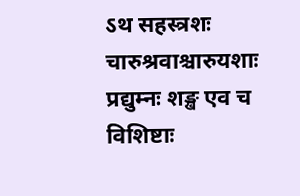ऽथ सहस्त्रशः
चारुश्रवाश्चारुयशाः प्रद्युम्नः शङ्ख एव च
विशिष्टाः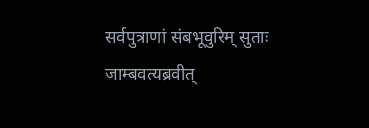सर्वपुत्राणां संबभूवुरिम् सुताः
जाम्बवत्यब्रवीत्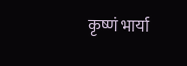कृष्णं भार्या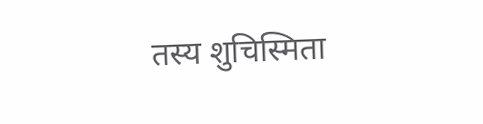तस्य शुचिस्मिता